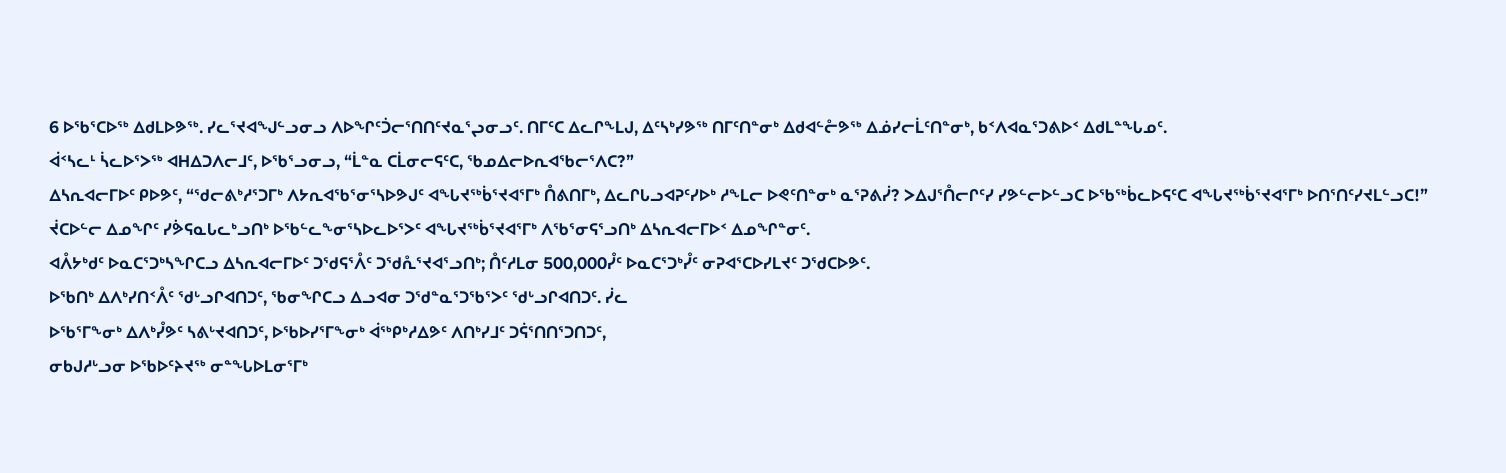6 ᐅᖃᕐᑕᐅᖅ ᐃᑯᒪᐅᕗᖅ. ᓯᓚᕐᔪᐊᖑᓪᓗᓂᓗ ᐱᐅᖏᑦᑑᓕᕐᑎᑎᑦᔪᓇᕐᖢᓂᓗᑦ. ᑎᒥᑦᑕ ᐃᓚᒋᖕᒪᒍ, ᐃᑦᓴᒃᓯᕗᖅ ᑎᒥᑦᑎᓐᓂᒃ ᐃᑯᐊᓪᓔᕗᖅ ᐃᓅᓯᓕᒫᑦᑎᓐᓂᒃ, ᑲᑉᐱᐊᓇᕐᑐᕕᐅᑉ ᐃᑯᒪᓐᖓᓄᑦ.
ᐋᑉᓴᓚᒻ ᓵᓚᐅᕐᐳᖅ ᐊᕼᐃᑐᐱᓕᒧᑦ, ᐅᖃᕐᓗᓂᓗ, “ᒫᓐᓇ ᑕᒫᓂᓕᕋᑦᑕ, ᖃᓄᐃᓕᐅᕆᐊᖃᓕᕐᐱᑕ?”
ᐃᓴᕆᐊᓕᒥᐅᑦ ᑭᐅᕗᑦ, “ᖁᓕᕕᒃᓱᕐᑐᒥᒃ ᐱᔭᕆᐊᖃᕐᓂᕐᓴᐅᕗᒍᑦ ᐊᖓᔪᖅᑳᕐᔪᐊᕐᒥᒃ ᑍᕕᑎᒥᒃ, ᐃᓚᒋᒐᓗᐊᕈᑦᓯᐅᒃ ᓱᖕᒪᓕ ᐅᕙᑦᑎᓐᓂᒃ ᓇᕐᕈᕕᓰ? ᐳᐃᒍᕐᑍᓕᒋᑦᓯ ᓯᕗᓪᓕᐅᓪᓗᑕ ᐅᖃᖅᑳᓚᐅᕋᑦᑕ ᐊᖓᔪᖅᑳᕐᔪᐊᕐᒥᒃ ᐅᑎᕐᑎᑦᓯᔪᒪᓪᓗᑕ!” ᔫᑕᐅᓪᓕ ᐃᓄᖏᑦ ᓯᕘᕋᓇᒐᓚᒃᓗᑎᒃ ᐅᖃᓪᓚᖕᓂᕐᓴᐅᓚᐅᕐᐳᑦ ᐊᖓᔪᖅᑳᕐᔪᐊᕐᒥᒃ ᐱᖃᕐᓂᕋᕐᓗᑎᒃ ᐃᓴᕆᐊᓕᒥᐅᑉ ᐃᓄᖏᓐᓂᑦ.
ᐊᐰᔭᒃᑯᑦ ᐅᓇᑕᕐᑐᒃᓴᖏᑕᓗ ᐃᓴᕆᐊᓕᒥᐅᑦ ᑐᖁᕋᕐᐰᑦ ᑐᖁᕅᕐᔪᐊᕐᓗᑎᒃ; ᑍᑦᓱᒪᓂ 500,000ᓮᑦ ᐅᓇᑕᕐᑐᒃᓮᑦ ᓂᕈᐊᕐᑕᐅᓯᒪᔪᑦ ᑐᖁᑕᐅᕗᑦ.
ᐅᖃᑎᒃ ᐃᐱᒃᓯᑎᑉᐰᑦ ᖁᒡᓗᒋᐊᑎᑐᑦ, ᖃᓂᖏᑕᓗ ᐃᓗᐊᓂ ᑐᖁᓐᓇᕐᑐᖃᕐᐳᑦ ᖁᒡᓗᒋᐊᑎᑐᑦ. ᓰᓚ
ᐅᖃᕐᒥᖕᓂᒃ ᐃᐱᒃᓮᕗᑦ ᓴᕕᒡᔪᐊᑎᑐᑦ, ᐅᖃᐅᓯᕐᒥᖕᓂᒃ ᐋᖅᑭᒃᓱᐃᕗᑦ ᐱᑎᒃᓯᒧᑦ ᑐᕌᕐᑎᑎᕐᑐᑎᑐᑦ,
ᓂᑲᒍᓱᒡᓗᓂ ᐅᖃᐅᑦᔨᔪᖅ ᓂᓐᖓᐅᒪᓂᕐᒥᒃ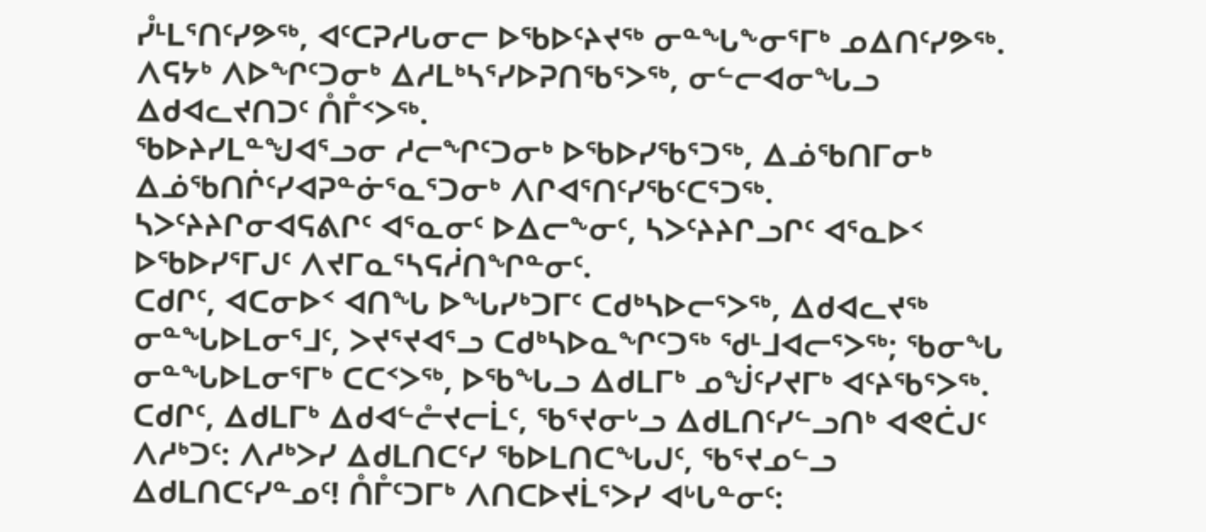ᓮᒻᒪᕐᑎᑦᓯᕗᖅ, ᐊᑦᑕᕈᓱᒐᓂᓕ ᐅᖃᐅᑦᔨᔪᖅ ᓂᓐᖓᖕᓂᕐᒥᒃ ᓄᐃᑎᑦᓯᕗᖅ.
ᐱᕋᔭᒃ ᐱᐅᖏᑦᑐᓂᒃ ᐃᓱᒪᒃᓴᕐᓯᐅᕈᑎᖃᕐᐳᖅ, ᓂᓪᓕᐊᓂᖓᓗ ᐃᑯᐊᓚᔪᑎᑐᑦ ᑍᒤᑉᐳᖅ.
ᖃᐅᔨᓯᒪᓐᖑᐊᕐᓗᓂ ᓱᓕᖏᑦᑐᓂᒃ ᐅᖃᐅᓯᖃᕐᑐᖅ, ᐃᓅᖃᑎᒥᓂᒃ ᐃᓅᖃᑎᒌᑦᓯᐊᕈᓐᓃᕐᓇᕐᑐᓂᒃ ᐱᒋᐊᕐᑎᑦᓯᖃᑦᑕᕐᑐᖅ.
ᓴᐳᑦᔨᔨᒋᓂᐊᕋᕕᒋᑦ ᐊᕐᓇᓂᑦ ᐅᐃᓕᖕᓂᑦ, ᓴᐳᑦᔨᔨᒋᓗᒋᑦ ᐊᕐᓇᐅᑉ ᐅᖃᐅᓯᕐᒥᒍᑦ ᐱᔪᒥᓇᕐᓴᕋᓲᑎᖏᓐᓂᑦ.
ᑕᑯᒋᑦ, ᐊᑕᓂᐅᑉ ᐊᑎᖓ ᐅᖓᓯᒃᑐᒥᑦ ᑕᑯᒃᓴᐅᓕᕐᐳᖅ, ᐃᑯᐊᓚᔪᖅ ᓂᓐᖓᐅᒪᓂᕐᒧᑦ, ᐳᔪᕐᔪᐊᕐᓗ ᑕᑯᒃᓴᐅᓇᖏᑦᑐᖅ ᖁᒻᒧᐊᓕᕐᐳᖅ; ᖃᓂᖓ ᓂᓐᖓᐅᒪᓂᕐᒥᒃ ᑕᑕᑉᐳᖅ, ᐅᖃᖓᓗ ᐃᑯᒪᒥᒃ ᓄᖒᑦᓯᔪᒥᒃ ᐊᑦᔨᖃᕐᐳᖅ.
ᑕᑯᒋᑦ, ᐃᑯᒪᒥᒃ ᐃᑯᐊᓪᓔᔪᓕᒫᑦ, ᖃᕐᔪᓂᒡᓗ ᐃᑯᒪᑎᑦᓯᓪᓗᑎᒃ ᐊᕙᑖᒍᑦ ᐱᓱᒃᑐᑦ: ᐱᓱᒃᐳᓯ ᐃᑯᒪᑎᑕᑦᓯ ᖃᐅᒪᑎᑕᖓᒍᑦ, ᖃᕐᔪᓄᓪᓗ ᐃᑯᒪᑎᑕᑦᓯᓐᓄᑦ! ᑍᒤᑦᑐᒥᒃ ᐱᑎᑕᐅᔪᒫᕐᐳᓯ ᐊᒡᒐᓐᓂᑦ: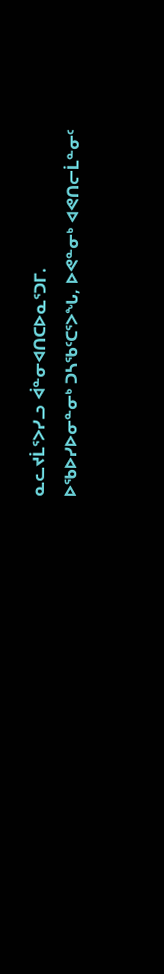ᓇᓚᔪᒫᕐᐳᓯᓗ ᐋᓐᓂᐊᑎᑕᐅᓇᕐᑐᒥ.
ᐅᖃᐅᓯᐅᓂᓐᓂᒃ ᑐᓴᖃᑦᑕᕐᐳᖓ, ᐅᕙᓐᓂᒃ ᐊᕙᑎᓕᒫᓐᓂᑦ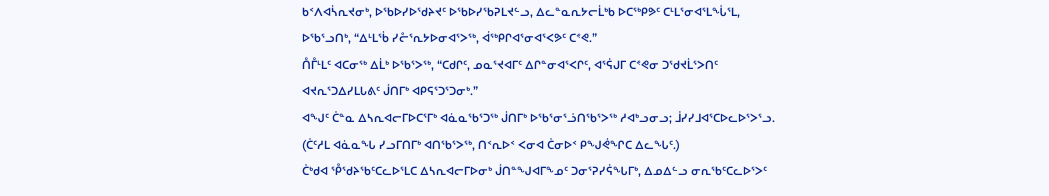ᑲᑉᐱᐊᓵᕆᔪᓂᒃ, ᐅᖃᐅᓯᐅᖁᔨᔪᑦ ᐅᖃᐅᓯᖃᕈᒪᔪᓪᓗ, ᐃᓚᓐᓇᕆᔭᓕᒫᒃᑲ ᐅᑕᖅᑭᕗᑦ ᑕᒻᒪᕐᓂᐊᕐᒪᖔᕐᒪ, ᐅᖃᕐᓗᑎᒃ, “ᐃᒻᒪᖄ ᓯᓔᕐᕆᔭᐅᓂᐊᕐᐳᖅ, ᐋᖅᑭᒋᐊᕐᓂᐊᕐᐸᕗᑦ ᑕᕝᕙ.”
ᑍᒤᒻᒪᑦ ᐊᑕᓂᖅ ᐃᒫᒃ ᐅᖃᕐᐳᖅ, “ᑕᑯᒋᑦ, ᓄᓇᕐᔪᐊᒥᑦ ᐃᒋᓐᓂᐊᕐᐸᒋᑦ, ᐊᕐᕌᒍᒥ ᑕᕝᕙᓂ ᑐᖁᔪᒫᕐᐳᑎᑦ ᐊᔪᕆᕐᑐᐃᓯᒪᒐᕕᑦ ᒎᑎᒥᒃ ᐊᑭᕋᕐᑐᕐᑐᓂᒃ.”
ᐊᖑᑦ ᑖᓐᓇ ᐃᓴᕆᐊᓕᒥᐅᑕᕐᒥᒃ ᐊᓈᓇᖃᕐᑐᖅ ᒎᑎᒥᒃ ᐅᖃᕐᓂᕐᓘᑎᖃᕐᐳᖅ ᓱᐊᒃᓗᓂᓗ; ᒨᓯᓯᒧᐊᕐᑕᐅᓚᐅᕐᐳᕐᓗ. (ᑖᑦᓱᒪ ᐊᓈᓇᖓ ᓯᓗᒥᑎᒥᒃ ᐊᑎᖃᕐᐳᖅ, ᑎᑉᕆᐅᑉ ᐸᓂᐊ ᑖᓂᐅᑉ ᑭᖑᕚᖏᑕ ᐃᓚᖓᑦ.)
ᑖᒃᑯᐊ ᕾᖁᔨᖃᑦᑕᓚᐅᕐᒪᑕ ᐃᓴᕆᐊᓕᒥᐅᓂᒃ ᒎᑎᓐᖑᐊᒥᖕᓄᑦ ᑐᓂᕐᕈᓯᕌᖓᒥᒃ, ᐃᓄᐃᓪᓗ ᓂᕆᖃᑦᑕᓚᐅᕐᐳᑦ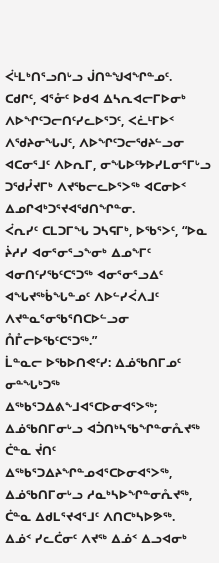ᐹᒻᒪᒃᑎᕐᓗᑎᒡᓗ ᒎᑎᓐᖑᐊᖏᓐᓄᑦ.
ᑕᑯᒋᑦ, ᐊᕐᓁᑦ ᐅᑯᐊ ᐃᓴᕆᐊᓕᒥᐅᓂᒃ ᐱᐅᖏᑦᑐᓕᑎᑦᓯᓚᐅᕐᑐᑦ, ᐸᓛᒻᒥᐅᑉ ᐱᖁᔨᓂᖓᒍᑦ, ᐱᐅᖏᑦᑐᓕᖁᔨᓪᓗᓂ ᐊᑕᓂᕐᒧᑦ ᐱᐅᕆᒥ, ᓂᖓᐅᑦᔭᐅᓯᒪᓂᕐᒥᒡᓗ ᑐᖁᓮᔪᒥᒃ ᐱᔪᖃᓕᓚᐅᕐᐳᖅ ᐊᑕᓂᐅᑉ ᐃᓄᒋᐊᒃᑐᕐᔪᐊᖁᑎᖏᓐᓂ.
ᐹᕆᓯᑦ ᑕᒪᑐᒥᖓ ᑐᓴᕋᒥᒃ, ᐅᖃᕐᐳᑦ, “ᐅᓇ ᔩᓱᓯ ᐊᓂᕐᓂᕐᓗᖕᓂᒃ ᐃᓄᖕᒥᑦ ᐊᓂᑎᑦᓯᖃᑦᑕᕐᑐᖅ ᐊᓂᕐᓂᕐᓗᐃᑦ ᐊᖓᔪᖅᑳᖓᓐᓄᑦ ᐱᐅᓪᓯᐹᐱᒧᑦ ᐱᔪᓐᓇᕐᓂᖃᕐᑎᑕᐅᓪᓗᓂ ᑍᒤᓕᐅᖃᑦᑕᕐᑐᖅ.”
ᒫᓐᓇᓕ ᐅᖃᐅᑎᕙᑦᓯ: ᐃᓅᖃᑎᒥᓄᑦ ᓂᓐᖓᒃᑐᖅ ᐃᖅᑲᕐᑐᐃᕕᖕᒧᐊᕐᑕᐅᓂᐊᕐᐳᖅ; ᐃᓅᖃᑎᒥᓂᒡᓗ ᐊᑑᑎᒃᓴᖃᖏᓐᓂᕅᔪᖅ ᑖᓐᓇ ᔫᑎᑦ ᐃᖅᑲᕐᑐᐃᔨᖏᓐᓄᐊᕐᑕᐅᓂᐊᕐᐳᖅ, ᐃᓅᖃᑎᒥᓂᒡᓗ ᓱᓇᒃᓴᐅᖏᓐᓂᕅᔪᖅ, ᑖᓐᓇ ᐃᑯᒪᕐᔪᐊᕐᒧᑦ ᐱᑎᑕᒃᓴᐅᕗᖅ.
ᐃᓅᑉ ᓯᓚᑖᓂᑦ ᐱᔪᖅ ᐃᓅᑉ ᐃᓗᐊᓂᒃ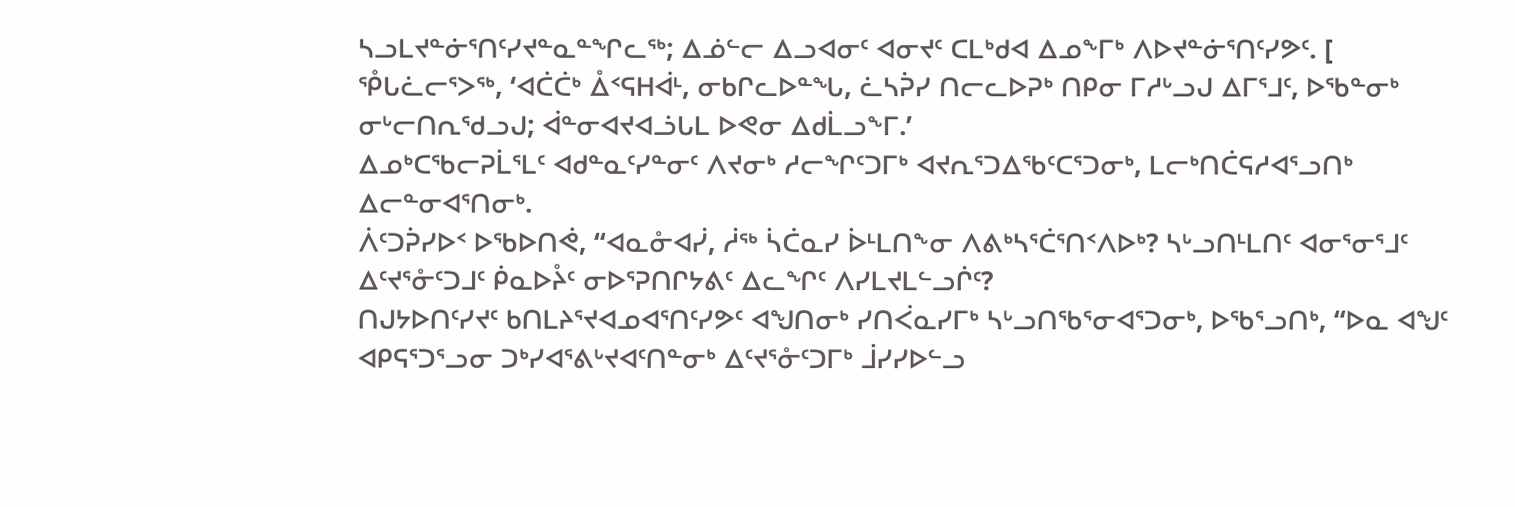ᓴᓗᒪᔪᓐᓃᕐᑎᑦᓯᔪᓐᓇᓐᖏᓚᖅ; ᐃᓅᓪᓕ ᐃᓗᐊᓂᑦ ᐊᓂᔪᑦ ᑕᒪᒃᑯᐊ ᐃᓄᖕᒥᒃ ᐱᐅᔪᓐᓃᕐᑎᑦᓯᕗᑦ. [
ᕾᒐᓛᓕᕐᐳᖅ, ‘ᐊᑖᑖᒃ ᐂᑉᕋᕼᐋᒻ, ᓂᑲᒋᓚᐅᓐᖓ, ᓛᓴᕉᓯ ᑎᓕᓚᐅᕈᒃ ᑎᑭᓂ ᒥᓱᒡᓗᒍ ᐃᒥᕐᒧᑦ, ᐅᖃᓐᓂᒃ ᓂᒡᓕᑎᕆᖁᓗᒍ; ᐋᓐᓂᐊᔪᐊᓘᒐᒪ ᐅᕙᓂ ᐃᑯᒫᓗᖕᒥ.’
ᐃᓄᒃᑕᖃᓕᕈᒫᕐᒪᑦ ᐊᑯᓐᓇᑦᓯᓐᓂᑦ ᐱᔪᓂᒃ ᓱᓕᖏᑦᑐᒥᒃ ᐊᔪᕆᕐᑐᐃᖃᑦᑕᕐᑐᓂᒃ, ᒪᓕᒃᑎᑖᕋᓱᐊᕐᓗᑎᒃ ᐃᓕᓐᓂᐊᕐᑎᓂᒃ.
ᐲᑦᑐᕉᓯᐅᑉ ᐅᖃᐅᑎᕚ, “ᐊᓇᓁᐊᓰ, ᓲᖅ ᓵᑖᓇᓯ ᐆᒻᒪᑎᖕᓂ ᐱᕕᒃᓴᕐᑖᕐᑎᑉᐱᐅᒃ? ᓴᒡᓗᑎᒻᒪᑎᑦ ᐊᓂᕐᓂᕐᒧᑦ ᐃᑦᔪᕐᓁᑦᑐᒧᑦ ᑮᓇᐅᔧᑦ ᓂᐅᕐᕈᑎᒋᔭᕕᑦ ᐃᓚᖏᑦ ᐱᓯᒪᔪᒪᓪᓗᒌᑦ?
ᑎᒍᔭᐅᑎᑦᓯᔪᑦ ᑲᑎᒪᔨᕐᔪᐊᓄᐊᕐᑎᑦᓯᕗᑦ ᐊᖑᑎᓂᒃ ᓯᑎᐹᓇᓯᒥᒃ ᓴᒡᓗᑎᖃᕐᓂᐊᕐᑐᓂᒃ, ᐅᖃᕐᓗᑎᒃ, “ᐅᓇ ᐊᖑᑦ ᐊᑭᕋᕐᑐᕐᓗᓂ ᑐᒃᓯᐊᕐᕕᒡᔪᐊᑦᑎᓐᓂᒃ ᐃᑦᔪᕐᓁᑦᑐᒥᒃ ᒨᓯᓯᐅᓪᓗ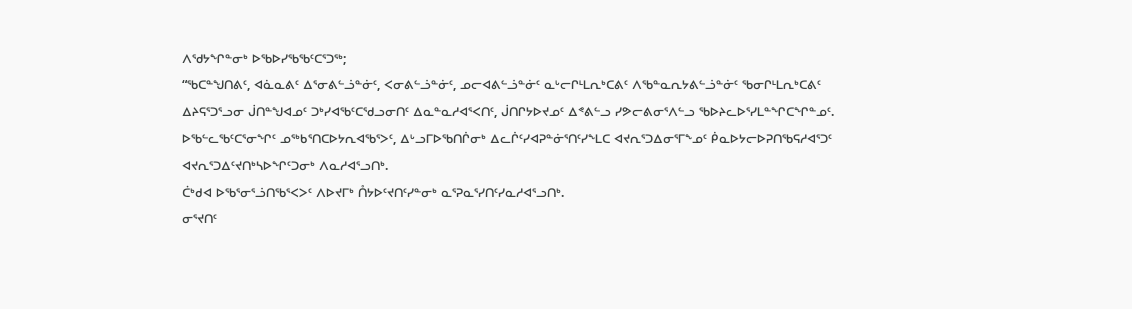ᐱᖁᔭᖏᓐᓂᒃ ᐅᖃᐅᓯᖃᖃᑦᑕᕐᑐᖅ;
“ᖃᑕᓐᖑᑎᕕᑦ, ᐊᓈᓇᕕᑦ ᐃᕐᓂᕕᓪᓘᓐᓃᑦ, ᐸᓂᕕᓪᓘᓐᓃᑦ, ᓄᓕᐊᕕᓪᓘᓐᓃᑦ ᓇᒡᓕᒋᒻᒪᕆᒃᑕᕕᑦ ᐱᖃᓐᓇᕆᔭᕕᓪᓘᓐᓃᑦ ᖃᓂᒋᒻᒪᕆᒃᑕᕕᑦ ᐃᔨᕋᕐᑐᕐᓗᓂ ᒎᑎᓐᖑᐊᓄᑦ ᑐᒃᓯᐊᖃᑦᑕᖁᓗᓂᑎᑦ ᐃᓇᓐᓇᓱᐊᕐᐸᑎᑦ, ᒎᑎᒋᔭᐅᔪᓄᑦ ᐃᕝᕕᓪᓗ ᓯᕗᓕᕕᓂᕐᐱᓪᓗ ᖃᐅᔨᓚᐅᕐᓯᒪᓐᖏᑕᖏᓐᓄᑦ.
ᐅᖃᓪᓚᖃᑦᑕᕐᓂᖏᑦ ᓄᖅᑲᕐᑎᑕᐅᔭᕆᐊᖃᕐᐳᑦ, ᐃᒡᓗᒥᐅᖃᑎᒌᓂᒃ ᐃᓚᒌᑦᓯᐊᕈᓐᓃᕐᑎᑦᓯᖕᒪᑕ ᐊᔪᕆᕐᑐᐃᓂᕐᒥᖕᓄᑦ ᑮᓇᐅᔭᓕᐅᕈᑎᖃᕋᓱᐊᕐᑐᑦ ᐊᔪᕆᕐᑐᐃᑦᔪᑎᒃᓴᐅᖏᑦᑐᓂᒃ ᐱᓇᓱᐊᕐᓗᑎᒃ.
ᑖᒃᑯᐊ ᐅᖃᕐᓂᕐᓘᑎᖃᕐᐸᐳᑦ ᐱᐅᔪᒥᒃ ᑍᔭᐅᑦᔪᑎᑦᓯᓐᓂᒃ ᓇᕐᕈᓇᕐᓯᑎᑦᓯᓇᓱᐊᕐᓗᑎᒃ.
ᓂᕐᔪᑎᑦ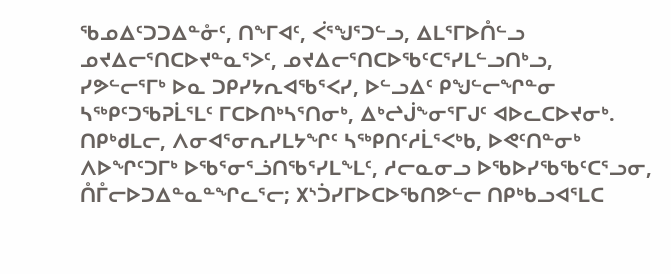ᖃᓄᐃᑦᑐᑐᐃᓐᓁᑦ, ᑎᖕᒥᐊᑦ, ᐹᕐᖑᕐᑐᓪᓗ, ᐃᒪᕐᒥᐅᑍᓪᓗ ᓄᔪᐃᓕᕐᑎᑕᐅᔪᓐᓇᕐᐳᑦ, ᓄᔪᐃᓕᕐᑎᑕᐅᖃᑦᑕᕐᓯᒪᓪᓗᑎᒃᓗ,
ᓯᕗᓪᓕᕐᒥᒃ ᐅᓇ ᑐᑭᓯᔭᕆᐊᖃᕐᐸᓯ, ᐅᓪᓗᐃᑦ ᑭᖑᓪᓕᖏᓐᓂ ᓴᖅᑭᑦᑐᖃᕈᒫᕐᒪᑦ ᒥᑕᐅᑎᒃᓴᕐᑎᓂᒃ, ᐃᒃᖠᒎᖕᓂᕐᒥᒍᑦ ᐊᐅᓚᑕᐅᔪᓂᒃ.
ᑎᑭᒃᑯᒪᓕ, ᐱᓂᐊᕐᓂᕆᓯᒪᔭᖏᑦ ᓴᖅᑭᑎᑦᓱᒫᕐᐸᒃᑲ, ᐅᕙᑦᑎᓐᓂᒃ ᐱᐅᖏᑦᑐᒥᒃ ᐅᖃᕐᓂᕐᓘᑎᖃᕐᓯᒪᖕᒪᑦ, ᓱᓕᓇᓂᓗ ᐅᖃᐅᓯᖃᖃᑦᑕᕐᓗᓂ, ᑍᒤᓕᐅᑐᐃᓐᓇᓐᖏᓚᕐᓕ; ᙭ᔅᑑᓯᒥᐅᑕᐅᖃᑎᕗᓪᓕ ᑎᑭᒃᑲᓗᐊᕐᒪᑕ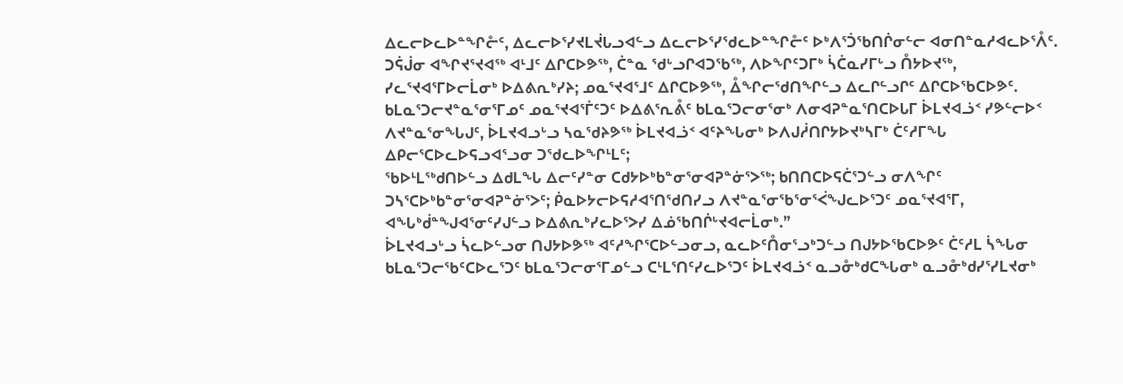ᐃᓚᓕᐅᓚᐅᓐᖏᓔᑦ, ᐃᓚᓕᐅᕐᓯᔪᒪᔫᒐᓗᐊᓪᓗ ᐃᓚᓕᐅᕐᓯᖁᓚᐅᓐᖏᓔᑦ ᐅᒃᐱᕐᑑᖃᑎᒌᓂᓪᓕ ᐊᓂᑎᓐᓇᓱᐊᓚᐅᕐᐰᑦ.
ᑐᕌᒎᓂ ᐊᖏᔪᕐᔪᐊᖅ ᐊᒻᒧᑦ ᐃᒋᑕᐅᕗᖅ, ᑖᓐᓇ ᖁᒡᓗᒋᐊᑐᖃᖅ, ᐱᐅᖏᑦᑐᒥᒃ ᓵᑖᓇᓯᒥᒡᓗ ᑍᔭᐅᔪᖅ, ᓯᓚᕐᔪᐊᕐᒥᐅᓕᒫᓂᒃ ᐅᐃᕕᕆᒃᓯᔨ; ᓄᓇᕐᔪᐊᕐᒧᑦ ᐃᒋᑕᐅᕗᖅ, ᐂᖏᓕᖁᑎᖏᓪᓗ ᐃᓚᒋᓪᓗᒋᑦ ᐃᒋᑕᐅᖃᑕᐅᕗᑦ.
ᑲᒪᓇᕐᑐᓕᔪᓐᓇᕐᓂᕐᒥᓄᑦ ᓄᓇᕐᔪᐊᕐᒦᑦᑐᑦ ᐅᐃᕕᕐᕆᕔᑦ ᑲᒪᓇᕐᑐᓕᓂᕐᓂᒃ ᐱᓂᐊᕈᓐᓇᕐᑎᑕᐅᒐᒥ ᐆᒪᔪᐊᓘᑉ ᓯᕗᓪᓕᐅᑉ ᐱᔪᓐᓇᕐᓂᖓᒍᑦ, ᐆᒪᔪᐊᓗᒡᓗ ᓴᓇᖁᔨᕗᖅ ᐆᒪᔪᐊᓘᑉ ᐊᑦᔨᖓᓂᒃ ᐅᐱᒍᓲᑎᒋᔭᐅᔪᒃᓴᒥᒃ ᑖᑦᓱᒥᖓ ᐃᑭᓕᕐᑕᐅᓚᐅᕋᓗᐊᕐᓗᓂ ᑐᖁᓚᐅᖏᒻᒪᑦ;
ᖃᐅᒻᒪᖅᑯᑎᐅᓪᓗ ᐃᑯᒪᖓ ᐃᓕᑦᓯᓐᓂ ᑕᑯᔭᐅᒃᑲᓐᓂᕐᓂᐊᕈᓐᓃᕐᐳᖅ; ᑲᑎᑎᑕᐅᕋᑖᕐᑐᓪᓗ ᓂᐱᖏᑦ ᑐᓴᕐᑕᐅᒃᑲᓐᓂᕐᓂᐊᕈᓐᓃᕐᐳᑦ; ᑮᓇᐅᔭᓕᐅᕋᓱᐊᕐᑎᖁᑎᓯᓗ ᐱᔪᓐᓇᕐᓂᖃᕐᓂᕐᐹᖑᓚᐅᕐᑐᑦ ᓄᓇᕐᔪᐊᕐᒥ, ᐊᖓᒃᑰᓐᖑᐊᕐᓂᑦᓯᒍᓪᓗ ᐅᐃᕕᕆᒃᓯᓚᐅᕐᐳᓯ ᐃᓅᖃᑎᒌᒡᔪᐊᓕᒫᓂᒃ.”
ᐆᒪᔪᐊᓗᒡᓗ ᓵᓚᐅᓪᓗᓂ ᑎᒍᔭᐅᕗᖅ ᐊᑦᓱᖏᕐᑕᐅᓪᓗᓂᓗ, ᓇᓚᐅᑦᑍᓂᕐᓗᒃᑐᓪᓗ ᑎᒍᔭᐅᖃᑕᐅᕗᑦ ᑖᑦᓱᒪ ᓵᖓᓂ ᑲᒪᓇᕐᑐᓕᖃᑦᑕᐅᓚᕐᑐᑦ ᑲᒪᓇᕐᑐᓕᓂᕐᒥᓄᓪᓗ ᑕᒻᒪᕐᑎᑦᓯᓚᐅᕐᑐᑦ ᐆᒪᔪᐊᓘᑉ ᓇᓗᓁᒃᑯᑕᖓᓂᒃ ᓇᓗᓁᒃᑯᓯᕐᓯᒪᔪᓂᒃ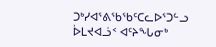ᑐᒃᓯᐊᕐᕕᖃᖃᑦᑕᓚᐅᕐᑐᓪᓗ ᐆᒪᔪᐊᓘᑉ ᐊᑦᔨᖓᓂᒃ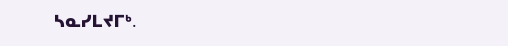ᓴᓇᓯᒪᔪᒥᒃ.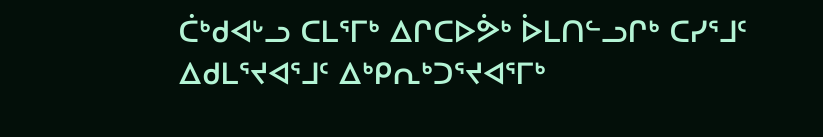ᑖᒃᑯᐊᒡᓗ ᑕᒪᕐᒥᒃ ᐃᒋᑕᐅᕘᒃ ᐆᒪᑎᓪᓗᒋᒃ ᑕᓯᕐᒧᑦ ᐃᑯᒪᕐᔪᐊᕐᒧᑦ ᐃᒃᑭᕆᒃᑐᕐᔪᐊᕐᒥᒃ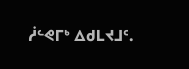ᓲᓪᕙᒥᒃ ᐃᑯᒪᔪᒧᑦ.